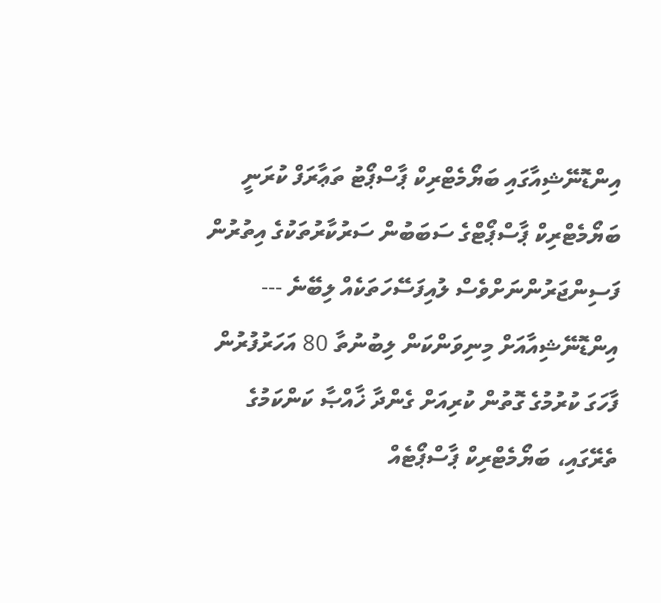އިންޑޮނޭޝިއާގައި ބަޔޯމެޓްރިކް ޕާސްޕޯޓު ތަޢާރަފް ކުރަނީ
ބަޔޯމެޓްރިކް ޕާސްޕޯޓްގެ ސަބަބުން ސަރުކާރުތަކުގެ އިތުރުން ފަސިންޖަރުންނަށްވެސް ލުއިފަސޭހަތަކެއް ލިބޭނެ ---
އިންޑޮނޭޝިއާއަށް މިނިވަންކަން ލިބުނުތާ 80 އަހަރުފުރުން ފާހަގަ ކުރުމުގެ ގޮތުން ކުރިއަށް ގެންދާ ޚާއްޞާ ކަންކަމުގެ ތެރޭގައި، ބަޔޯމެޓްރިކް ޕާސްޕޯޓެއް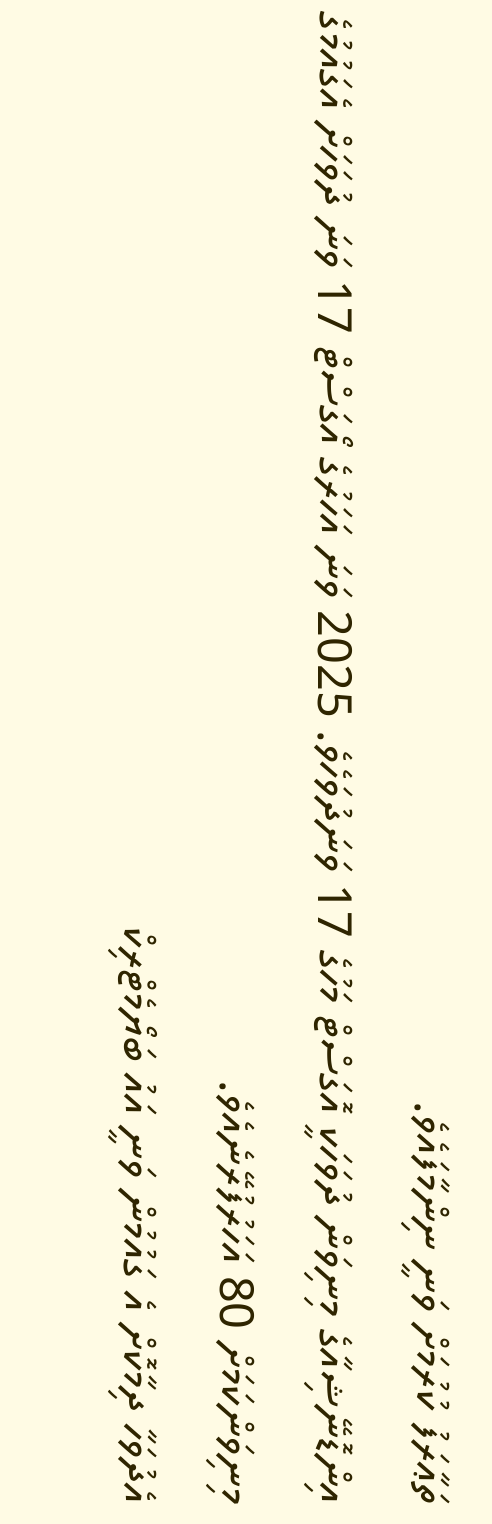ތަޢާރަފު ކުރުމަށް ވަނީ ނިންމާފައެވެ.
އިންޑޮނޭޝިއާގެ މިނިވަން ދުވަހަކީ އޮގަސްޓް މަހުގެ 17 ވަނަދުވަހެވެ. 2025 ވަނަ އަހަރުގެ އޯގަސްޓް 17 ވަނަ ދުވަހަށް އެގައުމުގެ މިނިވަންކަމަށް 80 އަހަރުފުރޭނެއެވެ.
އެދުވަހާ ދިމާކޮށް އެ ގައުމުން ވަނީ އައު ބަޔޯމެޓްރިކް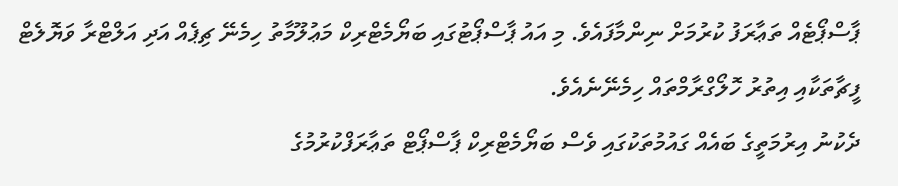ޕާސްޕޯޓެއް ތަޢާރަފު ކުރުމަށް ނިންމާފައެވެ. މި އައު ޕާސްޕޯޓުގައި ބަޔޯމެޓްރިކް މަޢުލޫމާތު ހިމެނޭ ޗިޕެއް އަދި އަލްޓްރާ ވަޔޮލެޓް ފީޗާތަކާއި އިތުރު ހޮލޯގްރާމްތައް ހިމެނޭނެއެވެ.
ދެކުނު އިރުމަތީގެ ބައެއް ގައުމުތަކުގައި ވެސް ބަޔޯމެޓްރިކް ޕާސްޕޯޓް ތަޢާރަފްކުރުމުގެ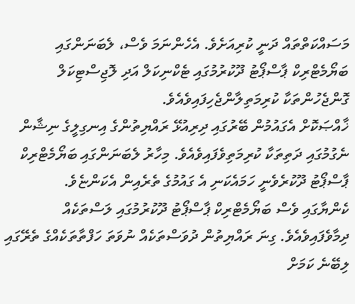މަސައްކަތްތައް ދަނީ ކުރިއަށެވެ. އެހެންނަމަ ވެސް، ލެބަނަންގައި ބަޔޯމެޓްރިކް ޕާސްޕޯޓު ދޫކުރުމުގައި ޓެކްނިކަލް އަދި ލޮޖިސްޓިކަލް ގޮންޖެހުންތަކާ ކުރިމަތިލާންޖެހިފައިވެއެވެ.
ޚާއްޞަކޮށް އެގައުމުން ބޭރުގައި ދިރިއުޅޭ ރައްޔިތުންގެ އިނގިލީގެ ނިޝާން ނެގުމުގައި ދަތިތަކާ ކުރިމަތިވެފައިވެއެވެ. މިހާރު ލެބަނަންގައި ބަޔޯމެޓްރިކް ޕާސްޕޯޓު ދޫކުރެވެނީ ހަމައެކަނި އެ ގައުމުގެ ތެރެއިން އެކަންޏެވެ.
ކެންޔާގައި ވެސް ބަޔޯމެޓްރިކް ޕާސްޕޯޓު ދޫކުރުމުގައި ލަސްތަކެއް ދިމާވެފައިވެއެވެ. ގިނަ ރައްޔިތުން ދުވަސްތަކެއް ނުވަތަ ހަފްތާތަކެއްގެ ތެރޭގައި ލިބޭނެ ކަމަށް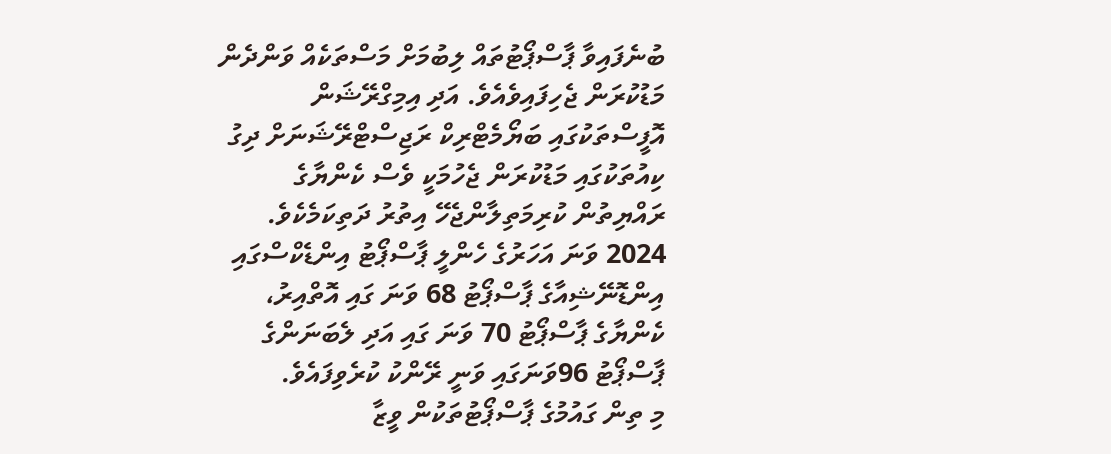ބުނެފައިވާ ޕާސްޕޯޓުތައް ލިބުމަށް މަސްތަކެއް ވަންދެން މަޑުކުރަން ޖެހިފައިވެއެވެ. އަދި އިމިގްރޭޝަން އޮފީސްތަކުގައި ބަޔޯމެޓްރިކް ރަޖިސްޓްރޭޝަނަށް ދިގު ކިއުތަކުގައި މަޑުކުރަން ޖެހުމަކީ ވެސް ކެންޔާގެ ރައްޔިތުން ކުރިމަތިލާންޖެހޭ އިތުރު ދަތިކަމެކެވެ.
2024 ވަނަ އަހަރުގެ ހެންލީ ޕާސްޕޯޓު އިންޑެކްސްގައި އިންޑޮނޭޝިއާގެ ޕާސްޕޯޓު 68 ވަނަ ގައި އޮތްއިރު، ކެންޔާގެ ޕާސްޕޯޓު 70 ވަނަ ގައި އަދި ލެބަނަންގެ ޕާސްޕޯޓު 96ވަނަގައި ވަނީ ރޭންކު ކުރެވިފައެވެ.
މި ތިން ގައުމުގެ ޕާސްޕޯޓުތަކުން ވީޒާ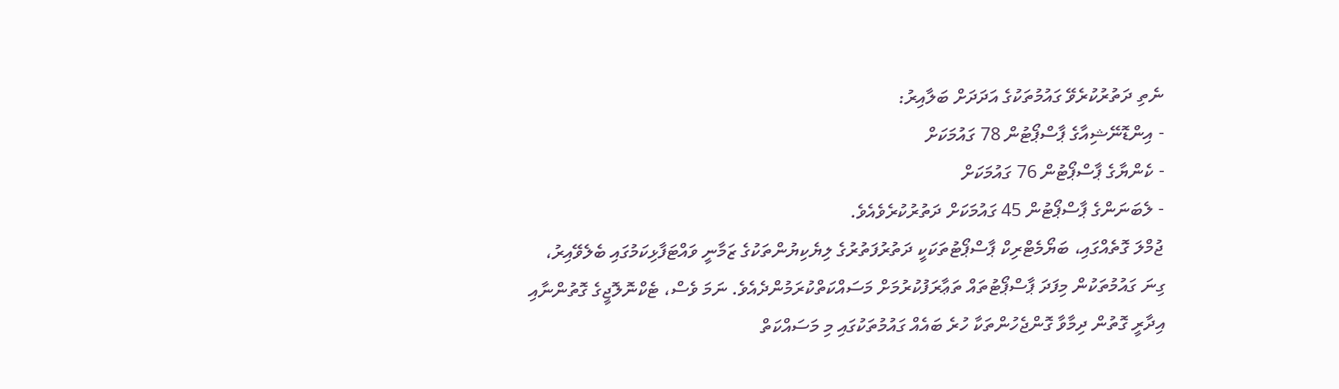ނެތި ދަތުރުކުރެވޭ ގައުމުތަކުގެ އަދަދަށް ބަލާއިރު:
- އިންޑޮނޭޝިއާގެ ޕާސްޕޯޓުން 78 ގައުމަކަށް
- ކެންޔާގެ ޕާސްޕޯޓުން 76 ގައުމަކަށް
- ލެބަނަންގެ ޕާސްޕޯޓުން 45 ގައުމަކަށް ދަތުރުކުރެވެއެވެ.
ޖުމްލަ ގޮތެއްގައި، ބަޔޯމެޓްރިކް ޕާސްޕޯޓުތަކަކީ ދަތުރުފަތުރުގެ ލިޔެކިޔުންތަކުގެ ޒަމާނީ ވައްޓަފާޅިކަމުގައި ބެލެވޭއިރު، ގިނަ ގައުމުތަކުން މިފަދަ ޕާސްޕޯޓުތައް ތަޢާރަފުކުރުމަށް މަސައްކަތްކުރަމުންދެއެވެ. ނަމަ ވެސް، ޓެކްނޮލޮޖީގެ ގޮތުންނާއި އިދާރީ ގޮތުން ދިމާވާ ގޮންޖެހުންތަކާ ހުރެ ބައެއް ގައުމުތަކުގައި މި މަސައްކަތް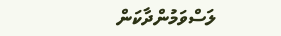ލަސްވަމުންދާކަން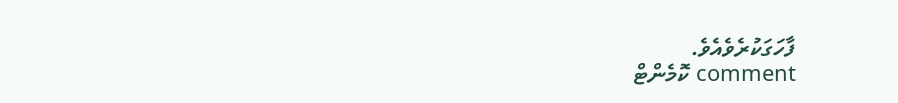ފާހަގަކުރެވެއެވެ.
comment ކޮމެންޓް